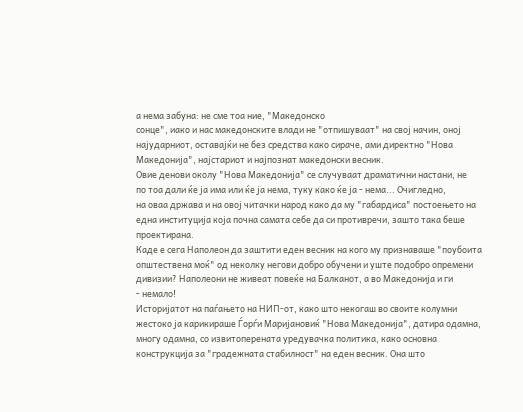а нема забуна: не сме тоа ние, "Македонско
сонце", иако и нас македонските влади не "отпишуваат" на свој начин, оној
најударниот, оставајќи не без средства како сираче, ами директно "Нова
Македонија", најстариот и најпознат македонски весник.
Овие денови околу "Нова Македонија" се случуваат драматични настани, не
по тоа дали ќе ја има или ќе ја нема, туку како ќе ја - нема... Очигледно,
на оваа држава и на овој читачки народ како да му "габардиса" постоењето на
една институција која почна самата себе да си противречи, зашто така беше
проектирана.
Каде е сега Наполеон да заштити еден весник на кого му признаваше "поубоита
општествена моќ" од неколку негови добро обучени и уште подобро опремени
дивизии? Наполеони не живеат повеќе на Балканот, а во Македонија и ги
- немало!
Историјатот на паѓањето на НИП-от, како што некогаш во своите колумни
жестоко ја карикираше Ѓорѓи Маријановиќ "Нова Македонија", датира одамна,
многу одамна, со извитоперената уредувачка политика, како основна
конструкција за "градежната стабилност" на еден весник. Она што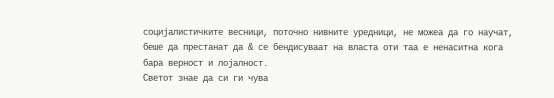социјалистичките весници, поточно нивните уредници, не можеа да го научат,
беше да престанат да & се бендисуваат на власта оти таа е ненаситна кога
бара верност и лојалност.
Светот знае да си ги чува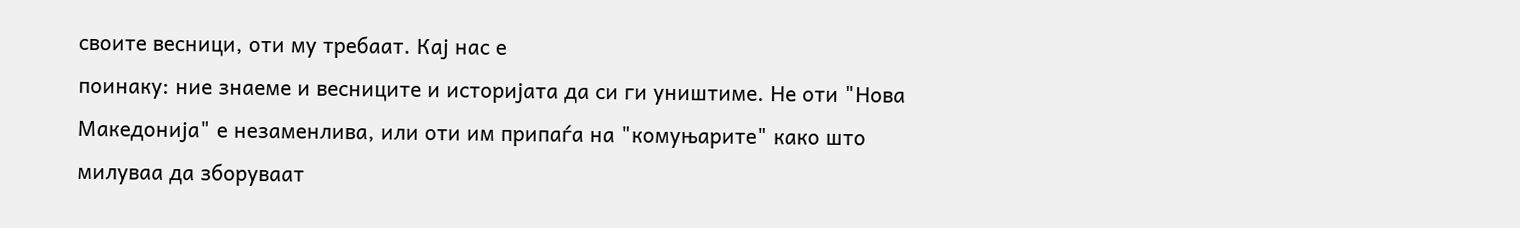своите весници, оти му требаат. Кај нас е
поинаку: ние знаеме и весниците и историјата да си ги уништиме. Не оти "Нова
Македонија" е незаменлива, или оти им припаѓа на "комуњарите" како што
милуваа да зборуваат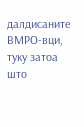далдисаните ВМРО-вци, туку затоа што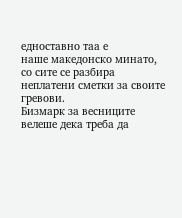едноставно таа е
наше македонско минато, со сите се разбира неплатени сметки за своите
гревови.
Бизмарк за весниците велеше дека треба да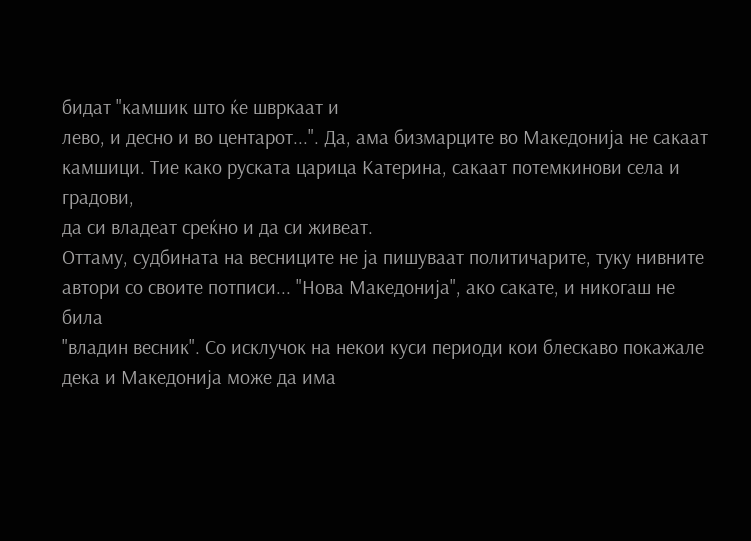бидат "камшик што ќе швркаат и
лево, и десно и во центарот...". Да, ама бизмарците во Македонија не сакаат
камшици. Тие како руската царица Катерина, сакаат потемкинови села и градови,
да си владеат среќно и да си живеат.
Оттаму, судбината на весниците не ја пишуваат политичарите, туку нивните
автори со своите потписи... "Нова Македонија", ако сакате, и никогаш не била
"владин весник". Со исклучок на некои куси периоди кои блескаво покажале
дека и Македонија може да има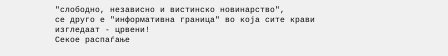"слободно, независно и вистинско новинарство",
се друго е "информативна граница" во која сите крави изгледаат - црвени!
Секое распаѓање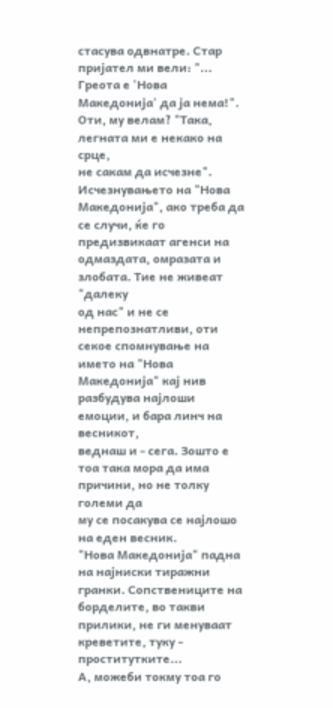стасува одвнатре. Стар пријател ми вели: "... Греота е 'Нова
Македонија' да ја нема!". Оти, му велам? "Така, легната ми е некако на срце,
не сакам да исчезне".
Исчезнувањето на "Нова Македонија", ако треба да се случи, ќе го
предизвикаат агенси на одмаздата, омразата и злобата. Тие не живеат "далеку
од нас" и не се непрепознатливи, оти секое спомнување на името на "Нова
Македонија" кај нив разбудува најлоши емоции, и бара линч на весникот,
веднаш и - сега. Зошто е тоа така мора да има причини, но не толку големи да
му се посакува се најлошо на еден весник.
"Нова Македонија" падна на најниски тиражни гранки. Сопствениците на
борделите, во такви прилики, не ги менуваат креветите, туку - проститутките...
А, можеби токму тоа го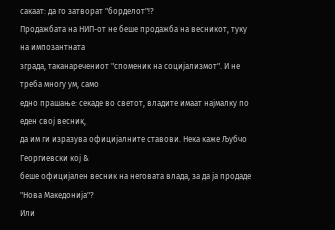сакаат: да го затворат "борделот"!?
Продажбата на НИП-от не беше продажба на весникот, туку на импозантната
зграда, таканаречениот "споменик на социјализмот". И не треба многу ум, само
едно прашање: секаде во светот, владите имаат најмалку по еден свој весник,
да им ги изразува официјалните ставови. Нека каже Љубчо Георгиевски кој &
беше официјален весник на неговата влада, за да ја продаде "Нова Македонија"?
Или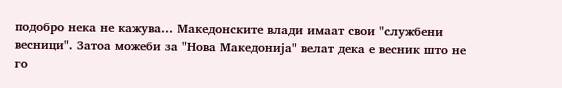подобро нека не кажува... Македонските влади имаат свои "службени
весници". Затоа можеби за "Нова Македонија" велат дека е весник што не го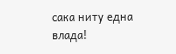сака ниту една влада!